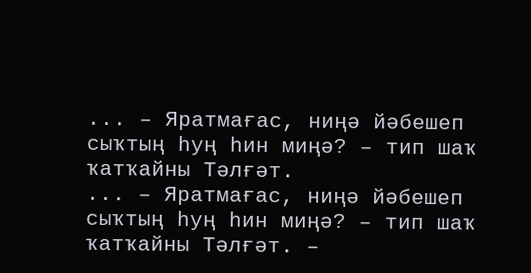... – Яратмағас, ниңә йәбешеп сыҡтың һуң һин миңә? – тип шаҡ ҡатҡайны Тәлғәт.
... – Яратмағас, ниңә йәбешеп сыҡтың һуң һин миңә? – тип шаҡ ҡатҡайны Тәлғәт. –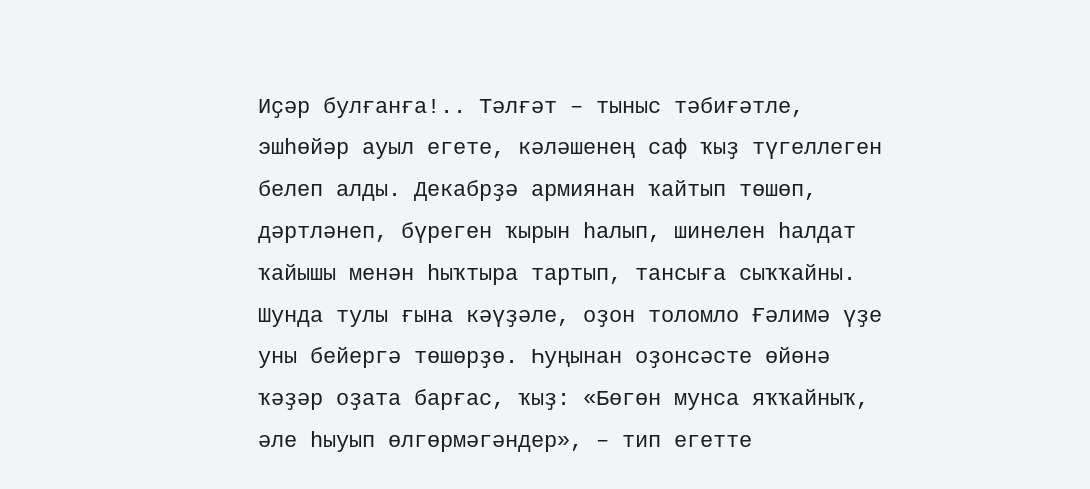Иҫәр булғанға!.. Тәлғәт – тыныс тәбиғәтле, эшһөйәр ауыл егете, кәләшенең саф ҡыҙ түгеллеген белеп алды. Декабрҙә армиянан ҡайтып төшөп, дәртләнеп, бүреген ҡырын һалып, шинелен һалдат ҡайышы менән һыҡтыра тартып, тансыға сыҡҡайны. Шунда тулы ғына кәүҙәле, оҙон толомло Ғәлимә үҙе уны бейергә төшөрҙө. Һуңынан оҙонсәсте өйөнә ҡәҙәр оҙата барғас, ҡыҙ: «Бөгөн мунса яҡҡайныҡ, әле һыуып өлгөрмәгәндер», – тип егетте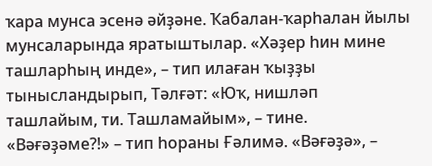ҡара мунса эсенә әйҙәне. Ҡабалан-ҡарһалан йылы мунсаларында яратыштылар. «Хәҙер һин мине ташларһың инде», – тип илаған ҡыҙҙы тынысландырып, Тәлғәт: «Юҡ, нишләп ташлайым, ти. Ташламайым», – тине. «Вәғәҙәме?!» – тип һораны Ғәлимә. «Вәғәҙә», –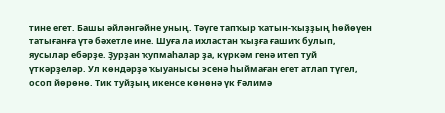тине егет. Башы әйләнгәйне уның. Тәүге тапҡыр ҡатын-ҡыҙҙың һөйөүен татығанға үтә бәхетле ине. Шуға ла ихластан ҡыҙға ғашиҡ булып, яусылар ебәрҙе. Ҙурҙан ҡупмаһалар ҙа, күркәм генә итеп туй үткәрҙеләр. Ул көндәрҙә ҡыуанысы эсенә һыймаған егет атлап түгел, осоп йөрөнө. Тик туйҙың икенсе көнөнә үк Ғәлимә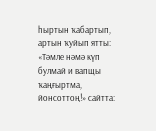һыртын ҡабартып, артын ҡуйып ятты: «Тәмле нәмә күп булмай и вапщы ҡаңғыртма, йонсоттоң!» сайтта: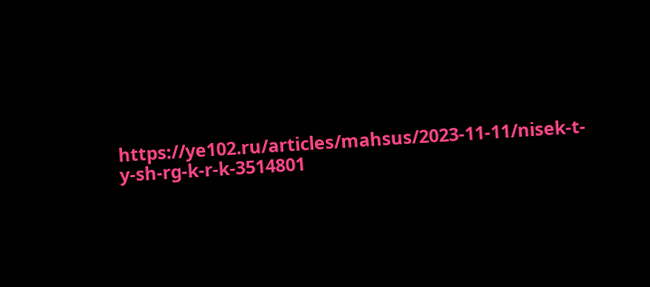https://ye102.ru/articles/mahsus/2023-11-11/nisek-t-y-sh-rg-k-r-k-3514801